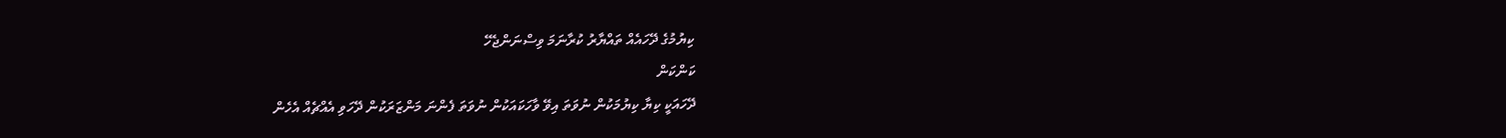ކިޔުމުގެ ދޭހައެއް ތައްޔާރު ކުރާނަމަ ވިސްނަންޖެހޭ
ކަންކަން
ދޭހައަކީ ކިޔާ ކިޔުމަކުން ނުވަތަ އިވޭ ވާހަކައަކުން ނުވަތަ ފެންނަ މަންޒަރަކުން ދޭހަވި އެއްޗެއް އެހެން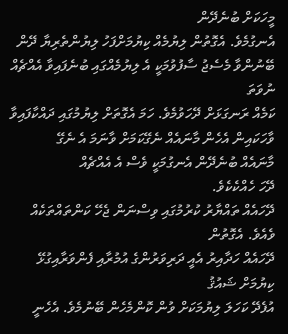މީހަކަށް ބުނެދޭން
އެނގުމެވެ. އެގޮތުން ލިޔުމެއް ކިޔުމަށްފަހު ލިޔުންތެރިޔާ ދޭން ބޭނުންވާ މެސެޖު ސާފުވުމަކީ އެ ލިޔުމެއްގައި ބުނެފައިވާ އެއްޗެއް ނުވަތަ
ކަމެއް ރަނގަޅަށް ދޭހަވުމެވެ. ހަމަ އެގޮތަށް ލިޔުމުގައި ދައްކާފައިވާ ވާހަކައިން އެހެން މާނައެއް ނެގޭކަމަށް ވާނަމަ އެ ނެގޭ
މާނައެއް ބުނެދޭން އެނގުމަކީ ވެސް އެ އެއްޗެއް
ދޭހަ ހެއްކެކެވެ.
ދޭހައެއް ތައްޔާރު ކުރުމުގައި ވިސްނަން ޖެހޭ ކަންތައްތަކެއް ވެއެވެ. އެގޮތުން
ދޭހައެއް ހަދާއިރު އެއީ ދަރިވަރުންގެ އުމުރާއި ފެންވަރާއިގުޅޭ ކިޔުމަށް ޝައުޤު
އުފެދޭ ކަހަލަ ލިޔުމަކަށް ވުން ކޮންމެހެން ބޭނުމެވެ. އެހެނީ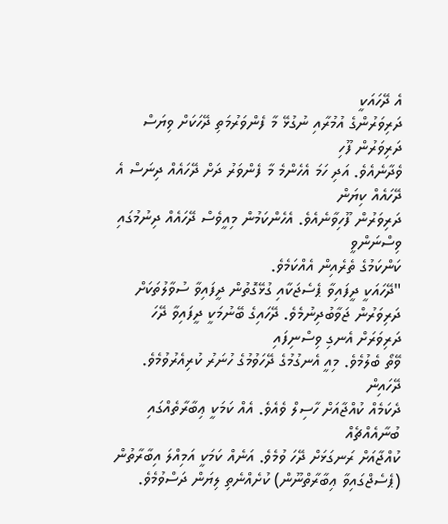އެ ދޭހައަކީ
ދަރިވަރުންގެ އުމުރާއި ނުގުޅޭ މާ ފެންވަރުމަތި ދޭހަކަށް ވިޔަސް ދަރިވަރުން ފޫހި
ވެދާނެއެވެ. އަދި ހަމަ އެހެންމެ މާ ފެންވަރު ދަށް ދޭހައެއް ދިނަސް އެ ދޭހައެއް ކިޔަން
ދަރިވަރުން ފޫހިވާނެއެވެ. އެހެންކަމުން މިއީވެސް ދޭހައެއް ދިނުމުގައި ވިސްނަންވީ
ކަންކަމުގެ ތެރެއިން އެއްކަމެވެ.
"ދޭހައަކީ ދީފައިވާ ޕެސެޖަކާއި ގުޅޭގޮތުން ދީފައިވާ ސުވާލުތަކަށް
ދަރިވަރުން ޖަވާބުދިނުމެވެ. ދޭހައިގެ ބޭނުމަކީ ދީފައިވާ ދޭހަ ދަރިވަރަށް އެނގި ވިސްނިފައި
ވޭތޯ ބެލުމެވެ. މިއީ އެނގުމުގެ ދޭހަވުމުގެ ހުނަރު ކުރިއެރުވުމެވެ. ދޭހައިން
ދެކަމެއް ކުއްޖާއަށް ހާސިލް ވެއެވެ. އެއް ކަމަކީ ޢިބާރާތެއްގައި ބުނާއެއްޗެއް
ކުއްޖާއަށް ރަނގަޅަށް ދޭހަ ވުމެވެ. އަނެއް ކަމަކީ އަމިއްލަ އިބާރާތުން
(ޕެސެޖްގައިވާ ޢިބާރާތްނޫން) ކުށެއްނެތި ލިޔަން ދަސްވުމެވެ.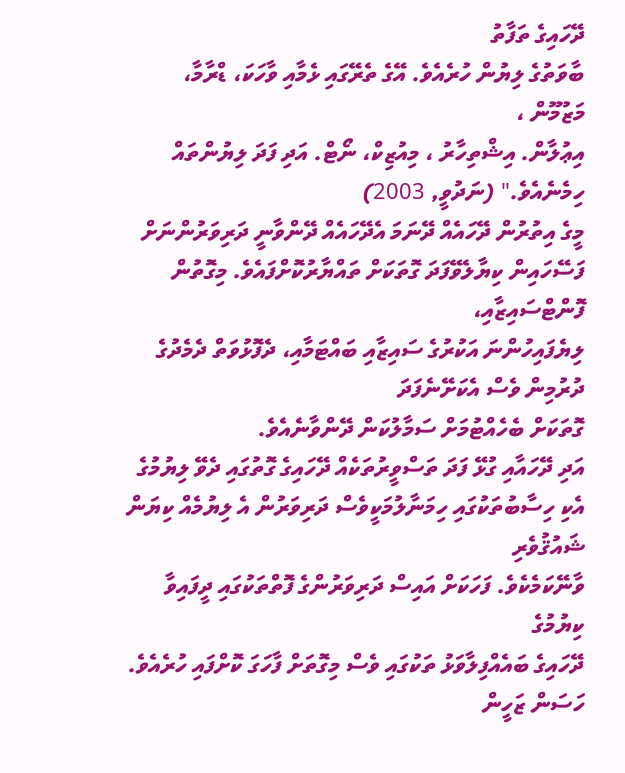ދޭހައިގެ ތަފާތު
ބާވަތުގެ ލިޔުން ހުރެއެވެ. އޭގެ ތެރޭގައި ޅެމާއި ވާހަކަ، ޑްރާމާ، މަޒުމޫން ،
އިޢުލާން. އިޝްތިހާރު ، މިއުޒިކް، ނޯޓް. އަދި ފަދަ ލިޔުންތައް ހިމެނެއެވެ." (ނަދުވީ, 2003)
މީގެ އިތުރުން ދޭހައެއް ދޭނަމަ އެދޭހައެއް ދޭންވާނީ ދަރިވަރުންނަށް
ފަސޭހައިން ކިޔާލެވޭފަދަ ގޮތަކަށް ތައްޔާރުކޮށްފައެވެ. މިގޮތުން ފޮންޓްސައިޒާއި،
ލިޔެފައިހުންނަ އަކުރުގެ ސައިޒާއި ބައްޓަމާއި، ދެފޮޅުވަތް ދެމެދުގެ ދުރުމިން ވެސް އެކަށޭނެފަދަ
ގޮތަކަށް ބެހެއްޓުމަށް ސަމާލުކަން ދޭންވާނެއެވެ.
އަދި ދޭހައާއި ގުޅޭ ފަދަ ތަސްވީރުތަކެއް ދޭހައިގެ ގޮތުގައި ދެވޭ ލިޔުމުގެ
އެކި ހިސާބުތަކުގައި ހިމަނާލުމަކީވެސް ދަރިވަރުން އެ ލިޔުމެއް ކިޔަން ޝައުޤުވެރި
ވާނޭކަމެކެވެ. ފަހަކަށް އައިސް ދަރިވަރުންގެ ފޮތްތަކުގައި ދީފައިވާ ކިޔުމުގެ
ދޭހައިގެ ބައެއްފިލާވަޅު ތަކުގައި ވެސް މިގޮތަށް ފާހަގަ ކޮށްފައި ހުރެއެވެ.
ހަސަން ޒަހީން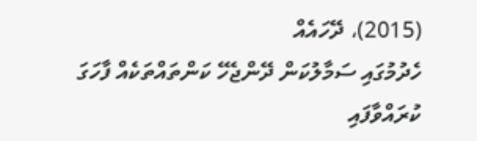(2015)، ދޭހައެއް
ހެދުމުގައި ސަމާލުކަން ދޭންޖެހޭ ކަންތައްތަކެއް ފާހަގަ ކުރައްވާފައި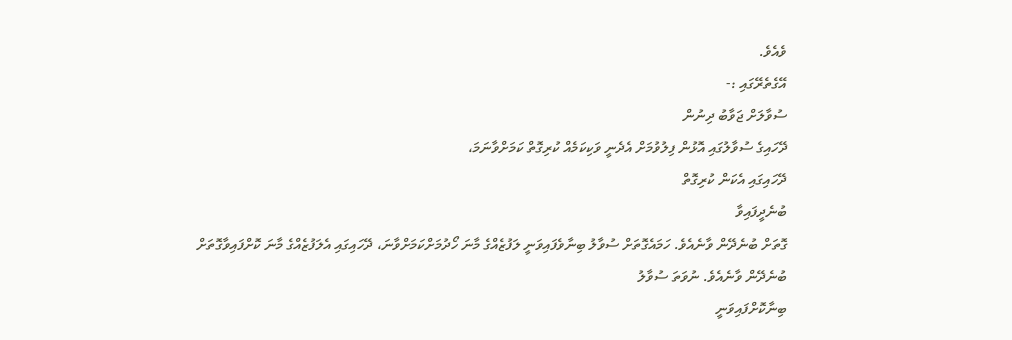ވެއެވެ.
އޭގެތެރޭގައި :-
ސުވާލަށް ޖަވާބު ދިނުން
ދޭހައިގެ ސުވާލުގައި އޮޅުން ފިލުވުމަށް އެދެނީ ވަކިކަމެއް ކުރިގޮތް ކަމަށްވާނަމަ،
ދޭހައިގައި އެކަން ކުރިގޮތް
ބުނެދީފައިވާ
ގޮތަށް ބުނެދޭން ވާނެއެވެ. ހަމައެގޮތަށް ސުވާލު ބިނާވެފައިވަނީ ލަފުޒެއްގެ މާނަ ހޯދުމަށްކަމަށްވާނަ، ދޭހައިގައި އެލަފުޒެއްގެ މާނަ ކޮށްފައިވާގޮތަށް
ބުނެދޭން ވާނެއެވެ. ނުވަތަ ސުވާލު
ބިނާކޮށްފައިވަނީ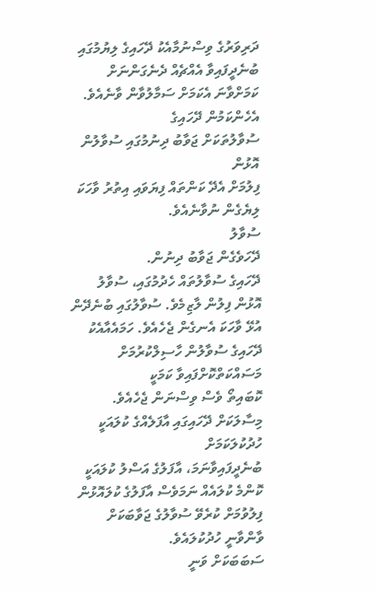ދަރިވަރުގެ ވިސްނުމާއެކު ދޭހައިގެ ލިޔުމުގައި ބުނެދީފައިވާ އެއްޗެއް ދެނެގަންނަށް ކަމަށްވާނަ އެކަމަށް ސަމާލުވާން ވާނެއެވެ. އެހެންކަމުން ދޭހައިގެ
ސުވާލުތަކަށް ޖަވާބު ދިނުމުގައި ސުވާލުން
އޮޅުން
ފިލުމަށް އެދޭ ކަންތައް ފިޔަވައި އިތުރު ވާހަކަ ލިޔެގެން ނުވާނެއެވެ.
ސުވާލު
ދޭހަވެގެން ޖަވާބު ދިނުން.
ދޭހައިގެ ސުވާލުތައް ހެދުމުގައި، ސުވާލު އޮޅުން ފިލުން ލާޒިމެވެ. ސުވާލުގައި ބުނެދޭން
އުޅޭ ވާހަކަ އެނގެން ޖެހެއެވެ. ހަމައެއާއެކު ދޭހައިގެ ސުވާލުން ހާސިލްކުރުމަށް
މަސައްކަތްކޮށްފައިވާ ކަމަކީ
ކޮބައިތޯ ވެސް ވިސްނަން ޖެހެއެވެ. މިސާލަކަށް ދޭހައިގައި އާފަލެއްގެ ކުލައަކީ ހުދުކުލަކަމަށް
ބުނެދީފައިވާނަމަ، އާފަލުގެ އަސްލު ކުލައަކީ ކޮންމެ ކުލައެއް ނަމަވެސް އާފަލުގެ ކުލައޮޅުން ފިލުވުމަށް ކުރެވޭ ސުވާލުގެ ޖަވާބަކަށް ވާންވާނީ ހުދުކުލައެވެ.
ސަބަބަކަށް ވަނީ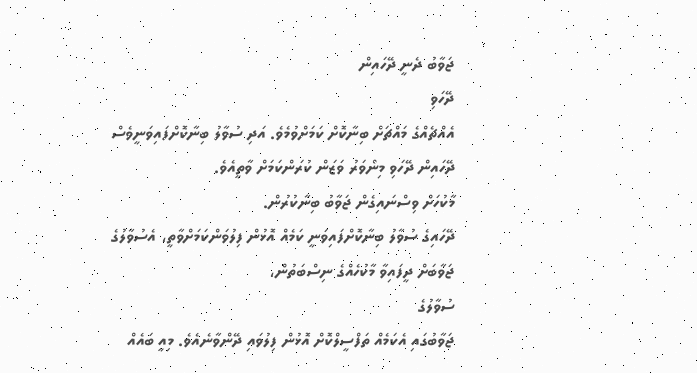ޖަވާބު ދެނީ ދޭހައިން
ދޭހަވި
އެއްޗެއްގެ މައްޗަށް ބިނާކޮށް ކަމަށްވުމެވެ. އަދި ސުވާލު ބިނާކޮށްފައިވަނީވެސް ދޭހައިން ދޭހަވި މިންވަރު ވަޒަން ކުރަންކަމަށް ވާތީއެވެ.
މާކުހަށް ވިސްނައިގެން ޖަވާބު ބިނާކުރުން.
ދޭހައިގެ ސުވާލު ބިނާކޮށްފައިވަނީ ކަމެއް އޮޅުން ފިލުވަންކަމަށްވާތީ، އެސުވާލުގެ
ޖަވާބަށް ދީފައިވާ މާކުހެއްގެ ނިސްބަތުން،
ސުވާލުގެ
ޖަވާބުގައި އެކަމެއް ތަފްސީލްކޮށް އޮޅުން ފިލުވައި ދޭންވާނެއެވެ. މިއީ ބައެއް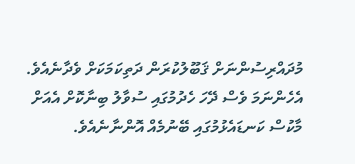މުދައްރިސުންނަށް ޤަބޫލުކުރަން ދަތިކަމަކަށް ވެދާނެއެވެ. އެހެންނަމަ ވެސް ދޭހަ ހެދުމުގައި ސުވާލު ބިނާކޮށް އެއަށް މާކުސް ކަނޑައެޅުމުގައި ބޭނުމެއް އޮންނާނެއެވެ.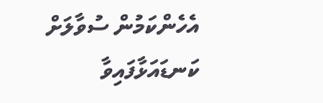އެހެންކަމުން ސުވާލަށް ކަނޑައަޅާފައިވާ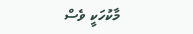މާކުހަކީ ވެސް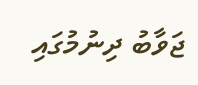ޖަވާބު ދިނުމުގައި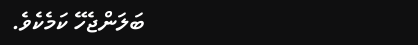ބަލަންޖެހޭ ކަމެކެވެ.